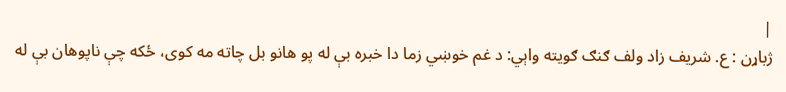|
ژباړن : ع. شريف زاد ولف ګنګ ګويته واېي: د غم خوښي زما دا خبره بې له پو هانو بل چاته مه کوى، ځکه چې ناپوهان بې له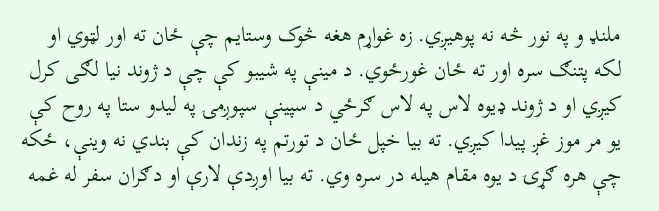ملنډ و په نور څه نه پوهيږي. زه غواړم هغه څوک وستايم چې ځان ته اور لټوي او لکه پتنګ سره اور ته ځان غورځوي. د مينې په شيبو کې چې د ژوند نيا لګى کرل کيږي او د ژوند ډيوه لاس په لاس ګرځي د سپينې سپوږمۍ په ليدو ستا په روح کې يو مر موز غږ پيدا کيږي. ته بيا خپل ځان د تورتم په زندان کې بندي نه وينې، ځکه چې هره ګړۍ د يوه مقام هيله در سره وي. ته بيا اوږدې لارې او دګران سفر له غمه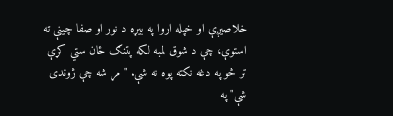خلاصيږې او خپله اروا په بيړه د نور او صفا چينې ته استوې، چې د شوق لمبه لکه پتنګ ځان ستي کړې تر څو په دغه نکته پوه نه شې. " مړ شه چې ژوندى شې" په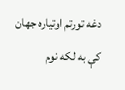دغه تورتم اوتياره جهان کې به لکه نوم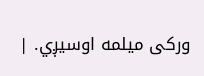ورکى ميلمه اوسيږي. |